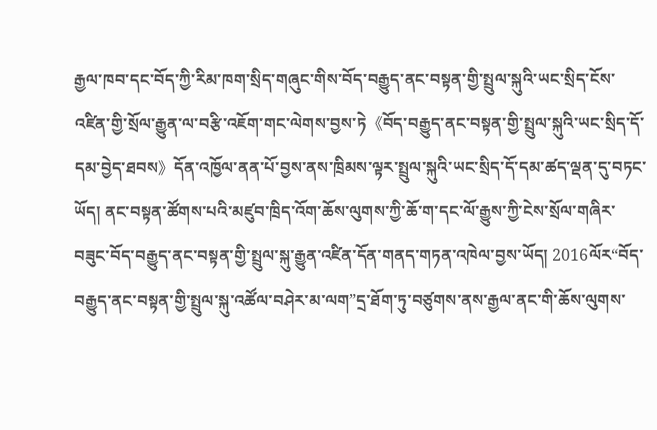རྒྱལ་ཁབ་དང་བོད་ཀྱི་རིམ་ཁག་སྲིད་གཞུང་གིས་བོད་བརྒྱུད་ནང་བསྟན་གྱི་སྤྲུལ་སྐུའི་ཡང་སྲིད་ངོས་འཛིན་གྱི་སྲོལ་རྒྱུན་ལ་བརྩི་འཇོག་གང་ལེགས་བྱས་ཏེ《བོད་བརྒྱུད་ནང་བསྟན་གྱི་སྤྲུལ་སྐུའི་ཡང་སྲིད་དོ་དམ་བྱེད་ཐབས》དོན་འཁྱོལ་ནན་པོ་བྱས་ནས་ཁྲིམས་ལྟར་སྤྲུལ་སྐུའི་ཡང་སྲིད་དོ་དམ་ཚད་ལྡན་དུ་བཏང་ཡོད། ནང་བསྟན་ཚོགས་པའི་མཛུབ་ཁྲིད་འོག་ཆོས་ལུགས་ཀྱི་ཆོ་ག་དང་ལོ་རྒྱུས་ཀྱི་ངེས་སྲོལ་གཞིར་བཟུང་བོད་བརྒྱུད་ནང་བསྟན་གྱི་སྤྲུལ་སྐུ་རྒྱུན་འཛིན་དོན་གནད་གཏན་འཁེལ་བྱས་ཡོད། 2016ལོར“བོད་བརྒྱུད་ནང་བསྟན་གྱི་སྤྲུལ་སྐུ་འཚོལ་བཤེར་མ་ལག”དྲ་ཐོག་ཏུ་བཙུགས་ནས་རྒྱལ་ནང་གི་ཆོས་ལུགས་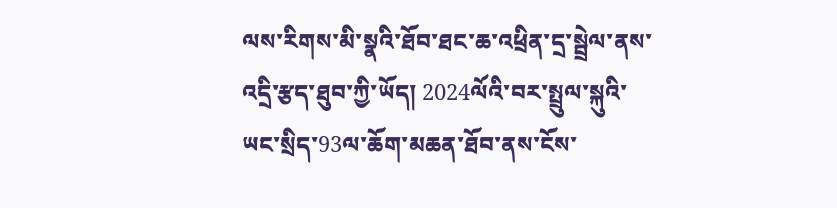ལས་རིགས་མི་སྣའི་ཐོབ་ཐང་ཆ་འཕྲིན་དྲ་སྦྲེལ་ནས་འདྲི་རྩད་ཐུབ་ཀྱི་ཡོད། 2024ལོའི་བར་སྤྲུལ་སྐུའི་ཡང་སྲིད་93ལ་ཆོག་མཆན་ཐོབ་ནས་ངོས་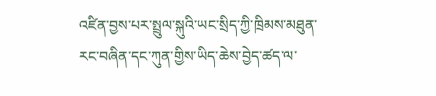འཛིན་བྱས་པར་སྤྲུལ་སྐུའི་ཡང་སྲིད་ཀྱི་ཁྲིམས་མཐུན་རང་བཞིན་དང་ཀུན་གྱིས་ཡིད་ཆེས་བྱེད་ཚད་ལ་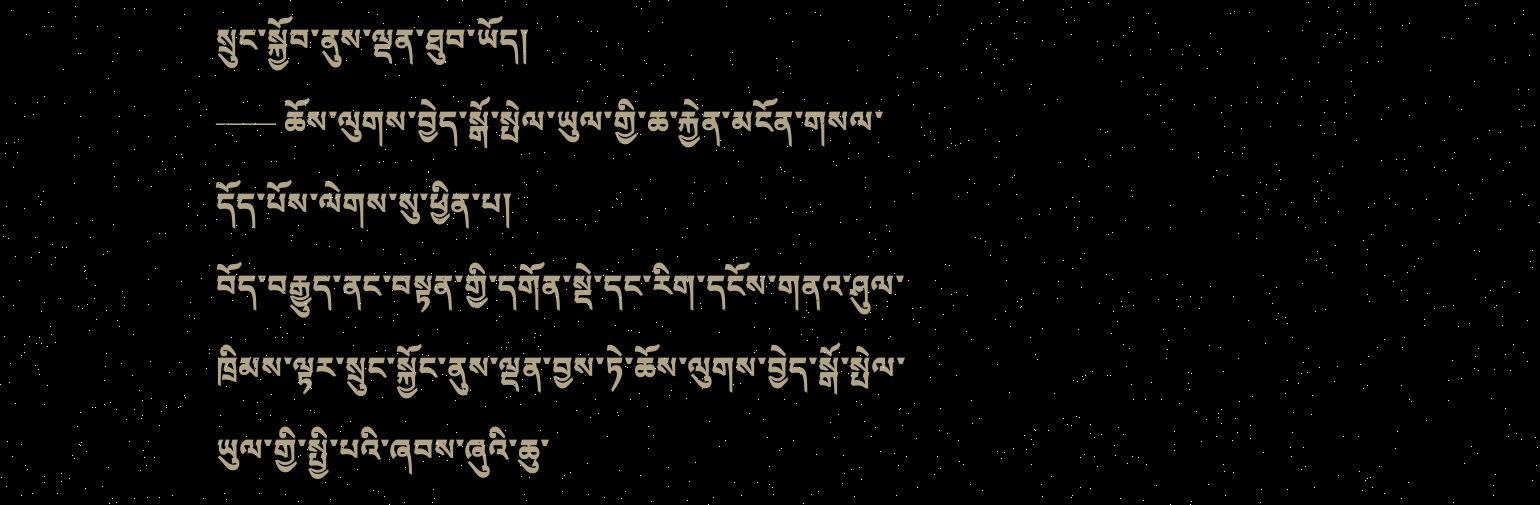སྲུང་སྐྱོབ་ནུས་ལྡན་ཐུབ་ཡོད།
—— ཆོས་ལུགས་བྱེད་སྒོ་སྤེལ་ཡུལ་གྱི་ཆ་རྐྱེན་མངོན་གསལ་དོད་པོས་ལེགས་སུ་ཕྱིན་པ།
བོད་བརྒྱུད་ནང་བསྟན་གྱི་དགོན་སྡེ་དང་རིག་དངོས་གནའ་ཤུལ་ཁྲིམས་ལྟར་སྲུང་སྐྱོང་ནུས་ལྡན་བྱས་ཏེ་ཆོས་ལུགས་བྱེད་སྒོ་སྤེལ་ཡུལ་གྱི་སྤྱི་པའི་ཞབས་ཞུའི་ཆུ་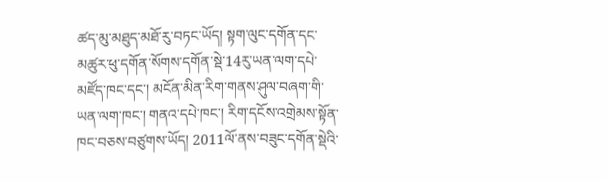ཚད་མུ་མཐུད་མཐོ་རུ་བཏང་ཡོད། སྟག་ལུང་དགོན་དང་མཚུར་ཕུ་དགོན་སོགས་དགོན་སྡེ་14རུ་ཡན་ལག་དཔེ་མཛོད་ཁང་དང་། མངོན་མིན་རིག་གནས་ཤུལ་བཞག་གི་ཡན་ལག་ཁང་། གནའ་དཔེ་ཁང་། རིག་དངོས་འགྲེམས་སྟོན་ཁང་བཅས་བཙུགས་ཡོད། 2011ལོ་ནས་བཟུང་དགོན་སྡེའི་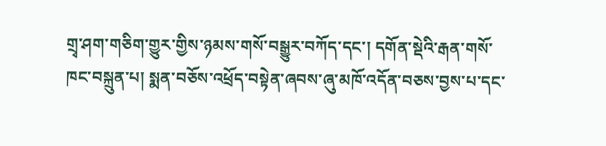གྲྭ་ཤག་གཅིག་གྱུར་གྱིས་ཉམས་གསོ་བསྒྱུར་བཀོད་དང་། དགོན་སྡེའི་རྒན་གསོ་ཁང་བསྐྲུན་པ། སྨན་བཅོས་འཕྲོད་བསྟེན་ཞབས་ཞུ་མཁོ་འདོན་བཅས་བྱས་པ་དང་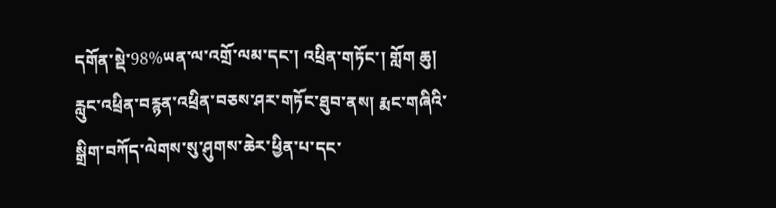དགོན་སྡེ་98%ཡན་ལ་འགྲོ་ལམ་དང་། འཕྲིན་གཏོང་། གློག ཆུ། རླུང་འཕྲིན་བརྙན་འཕྲིན་བཅས་ཤར་གཏོང་ཐུབ་ནས། རྨང་གཞིའི་སྒྲིག་བཀོད་ལེགས་སུ་ཤུགས་ཆེར་ཕྱིན་པ་དང་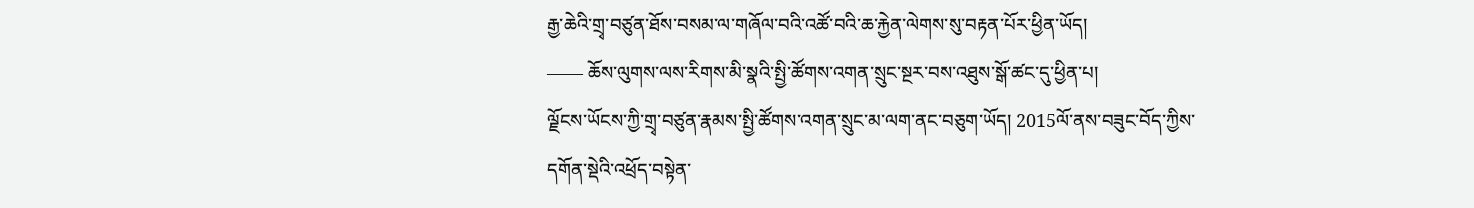རྒྱ་ཆེའི་གྲྭ་བཙུན་ཐོས་བསམ་ལ་གཞོལ་བའི་འཚོ་བའི་ཆ་རྐྱེན་ལེགས་སུ་བརྟན་པོར་ཕྱིན་ཡོད།
—— ཆོས་ལུགས་ལས་རིགས་མི་སྣའི་སྤྱི་ཚོགས་འགན་སྲུང་སྔར་བས་འཐུས་སྒོ་ཚང་དུ་ཕྱིན་པ།
ལྗོངས་ཡོངས་ཀྱི་གྲྭ་བཙུན་རྣམས་སྤྱི་ཚོགས་འགན་སྲུང་མ་ལག་ནང་བཅུག་ཡོད། 2015ལོ་ནས་བཟུང་བོད་ཀྱིས་དགོན་སྡེའི་འཕྲོད་བསྟེན་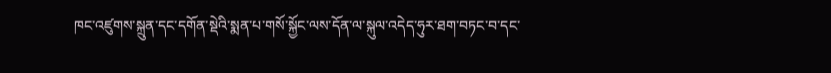ཁང་འཛུགས་སྐྲུན་དང་དགོན་སྡེའི་སྨན་པ་གསོ་སྐྱོང་ལས་དོན་ལ་སྐུལ་འདེད་ཧུར་ཐག་བཏང་བ་དང་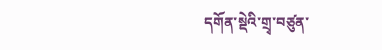དགོན་སྡེའི་གྲྭ་བཙུན་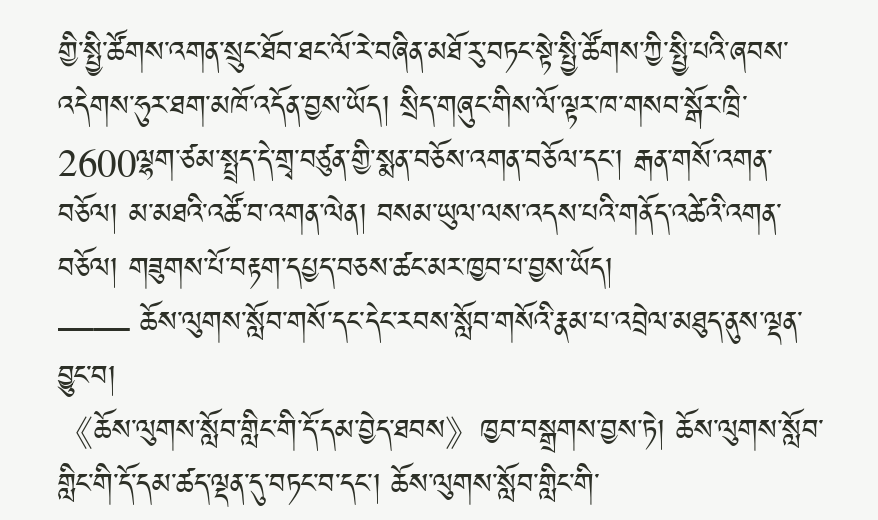གྱི་སྤྱི་ཚོགས་འགན་སྲུང་ཐོབ་ཐང་ལོ་རེ་བཞིན་མཐོ་རུ་བཏང་སྟེ་སྤྱི་ཚོགས་ཀྱི་སྤྱི་པའི་ཞབས་འདེགས་ཧུར་ཐག་མཁོ་འདོན་བྱས་ཡོད། སྲིད་གཞུང་གིས་ལོ་ལྟར་ཁ་གསབ་སྒོར་ཁྲི་2600ལྷག་ཙམ་སྤྲད་དེ་གྲྭ་བཙུན་གྱི་སྨན་བཅོས་འགན་བཅོལ་དང་། རྒན་གསོ་འགན་བཅོལ། མ་མཐའི་འཚོ་བ་འགན་ལེན། བསམ་ཡུལ་ལས་འདས་པའི་གནོད་འཚེའི་འགན་བཅོལ། གཟུགས་པོ་བརྟག་དཔྱད་བཅས་ཚང་མར་ཁྱབ་པ་བྱས་ཡོད།
—— ཆོས་ལུགས་སློབ་གསོ་དང་དེང་རབས་སློབ་གསོའི་རྣམ་པ་འབྲེལ་མཐུད་ནུས་ལྡན་བྱུང་བ།
《ཆོས་ལུགས་སློབ་གླིང་གི་དོ་དམ་བྱེད་ཐབས》ཁྱབ་བསྒྲགས་བྱས་ཏེ། ཆོས་ལུགས་སློབ་གླིང་གི་དོ་དམ་ཚད་ལྡན་དུ་བཏང་བ་དང་། ཆོས་ལུགས་སློབ་གླིང་གི་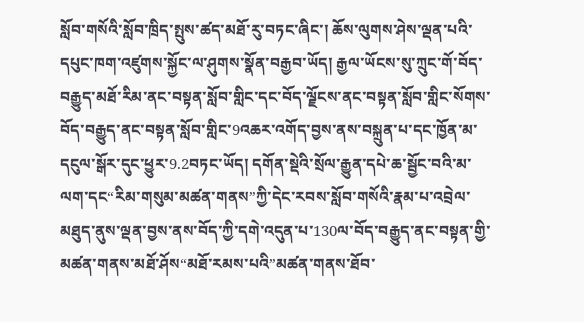སློབ་གསོའི་སློབ་ཁྲིད་སྤུས་ཚད་མཐོ་རུ་བཏང་ཞིང་། ཆོས་ལུགས་ཤེས་ལྡན་པའི་དཔུང་ཁག་འཛུགས་སྐྱོང་ལ་ཤུགས་སྣོན་བརྒྱབ་ཡོད། རྒྱལ་ཡོངས་སུ་ཀྲུང་གོ་བོད་བརྒྱུད་མཐོ་རིམ་ནང་བསྟན་སློབ་གླིང་དང་བོད་ལྗོངས་ནང་བསྟན་སློབ་གླིང་སོགས་བོད་བརྒྱུད་ནང་བསྟན་སློབ་གླིང་9འཆར་འགོད་བྱས་ནས་བསྐྲུན་པ་དང་ཁྱོན་མ་དངུལ་སྒོར་དུང་ཕྱུར་9.2བཏང་ཡོད། དགོན་སྡེའི་སྲོལ་རྒྱུན་དཔེ་ཆ་སྦྱོང་བའི་མ་ལག་དང“རིམ་གསུམ་མཚན་གནས”ཀྱི་དེང་རབས་སློབ་གསོའི་རྣམ་པ་འབྲེལ་མཐུད་ནུས་ལྡན་བྱས་ནས་བོད་ཀྱི་དགེ་འདུན་པ་130ལ་བོད་བརྒྱུད་ནང་བསྟན་གྱི་མཚན་གནས་མཐོ་ཤོས“མཐོ་རམས་པའི”མཚན་གནས་ཐོབ་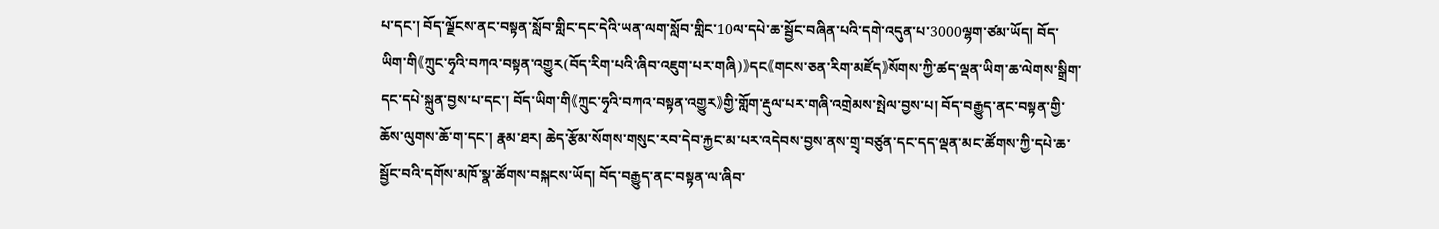པ་དང་། བོད་ལྗོངས་ནང་བསྟན་སློབ་གླིང་དང་དེའི་ཡན་ལག་སློབ་གླིང་10ལ་དཔེ་ཆ་སྦྱོང་བཞིན་པའི་དགེ་འདུན་པ་3000ལྷག་ཙམ་ཡོད། བོད་ཡིག་གི《ཀྲུང་ཧྭའི་བཀའ་བསྟན་འགྱུར(བོད་རིག་པའི་ཞིབ་འཇུག་པར་གཞི)》དང《གངས་ཅན་རིག་མཛོད》སོགས་ཀྱི་ཚད་ལྡན་ཡིག་ཆ་ལེགས་སྒྲིག་དང་དཔེ་སྐྲུན་བྱས་པ་དང་། བོད་ཡིག་གི《ཀྲུང་ཧྭའི་བཀའ་བསྟན་འགྱུར》གྱི་གློག་རྡུལ་པར་གཞི་འགྲེམས་སྤེལ་བྱས་པ། བོད་བརྒྱུད་ནང་བསྟན་གྱི་ཆོས་ལུགས་ཆོ་ག་དང་། རྣམ་ཐར། ཆེད་རྩོམ་སོགས་གསུང་རབ་དེབ་རྐྱང་མ་པར་འདེབས་བྱས་ནས་གྲྭ་བཙུན་དང་དད་ལྡན་མང་ཚོགས་ཀྱི་དཔེ་ཆ་སྦྱོང་བའི་དགོས་མཁོ་སྣ་ཚོགས་བསྐངས་ཡོད། བོད་བརྒྱུད་ནང་བསྟན་ལ་ཞིབ་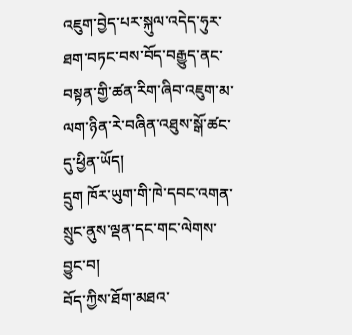འཇུག་བྱེད་པར་སྐུལ་འདེད་ཧུར་ཐག་བཏང་བས་བོད་བརྒྱུད་ནང་བསྟན་གྱི་ཚན་རིག་ཞིབ་འཇུག་མ་ལག་ཉིན་རེ་བཞིན་འཐུས་སྒོ་ཚང་དུ་ཕྱིན་ཡོད།
དྲུག ཁོར་ཡུག་གི་ཁེ་དབང་འགན་སྲུང་ནུས་ལྡན་དང་གང་ལེགས་བྱུང་བ།
བོད་ཀྱིས་ཐོག་མཐའ་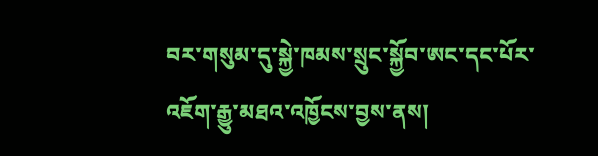བར་གསུམ་དུ་སྐྱེ་ཁམས་སྲུང་སྐྱོབ་ཨང་དང་པོར་འཇོག་རྒྱུ་མཐའ་འཁྱོངས་བྱས་ནས།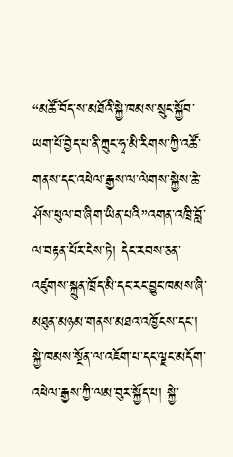“མཚོ་བོད་ས་མཐོའི་སྐྱེ་ཁམས་སྲུང་སྐྱོབ་ཡག་པོ་བྱེད་པ་ནི་ཀྲུང་ཧྭ་མི་རིགས་ཀྱི་འཚོ་གནས་དང་འཕེལ་རྒྱས་ལ་ལེགས་སྐྱེས་ཆེ་ཤོས་ཕུལ་བ་ཞིག་ཡིན་པའི”འགན་འཁྲི་བློ་ལ་བརྟན་པོར་ངེས་ཏེ། དེང་རབས་ཅན་འཛུགས་སྐྲུན་ཁྲོད་མི་དང་རང་བྱུང་ཁམས་ཞི་མཐུན་མཉམ་གནས་མཐའ་འཁྱོངས་དང་། སྐྱེ་ཁམས་སྔོན་ལ་འཇོག་པ་དང་ལྗང་མདོག་འཕེལ་རྒྱས་ཀྱི་ལམ་བུར་སྐྱོད་པ། སྐྱེ་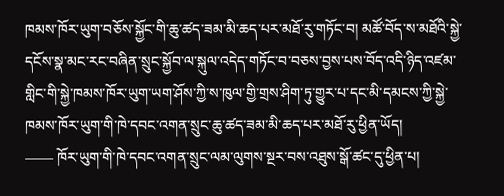ཁམས་ཁོར་ཡུག་བཅོས་སྐྱོང་གི་ཆུ་ཚད་ཟམ་མི་ཆད་པར་མཐོ་རུ་གཏོང་བ། མཚོ་བོད་ས་མཐོའི་སྐྱེ་དངོས་སྣ་མང་རང་བཞིན་སྲུང་སྐྱོབ་ལ་སྐུལ་འདེད་གཏོང་བ་བཅས་བྱས་པས་བོད་འདི་ཉིད་འཛམ་གླིང་གི་སྐྱེ་ཁམས་ཁོར་ཡུག་ཡག་ཤོས་ཀྱི་ས་ཁུལ་གྱི་གྲས་ཤིག་ཏུ་གྱུར་པ་དང་མི་དམངས་ཀྱི་སྐྱེ་ཁམས་ཁོར་ཡུག་གི་ཁེ་དབང་འགན་སྲུང་ཆུ་ཚད་ཟམ་མི་ཆད་པར་མཐོ་རུ་ཕྱིན་ཡོད།
—— ཁོར་ཡུག་གི་ཁེ་དབང་འགན་སྲུང་ལམ་ལུགས་སྔར་བས་འཐུས་སྒོ་ཚང་དུ་ཕྱིན་པ།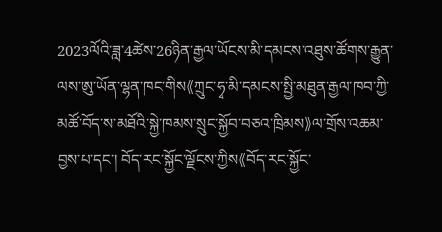2023ལོའི་ཟླ་4ཚེས་26ཉིན་རྒྱལ་ཡོངས་མི་དམངས་འཐུས་ཚོགས་རྒྱུན་ལས་ཨུ་ཡོན་ལྷན་ཁང་གིས《ཀྲུང་ཧྭ་མི་དམངས་སྤྱི་མཐུན་རྒྱལ་ཁབ་ཀྱི་མཚོ་བོད་ས་མཐོའི་སྐྱེ་ཁམས་སྲུང་སྐྱོབ་བཅའ་ཁྲིམས》ལ་གྲོས་འཆམ་བྱས་པ་དང་། བོད་རང་སྐྱོང་ལྗོངས་ཀྱིས《བོད་རང་སྐྱོང་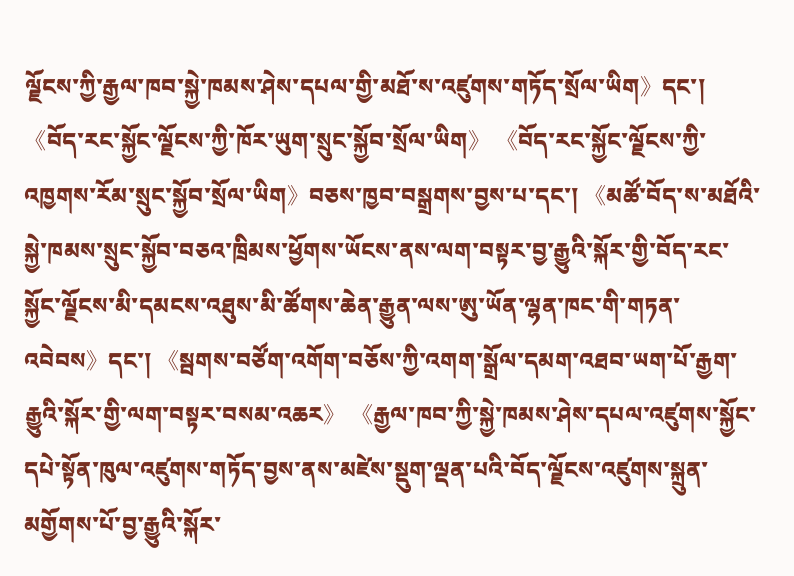ལྗོངས་ཀྱི་རྒྱལ་ཁབ་སྐྱེ་ཁམས་ཤེས་དཔལ་གྱི་མཐོ་ས་འཛུགས་གཏོད་སྲོལ་ཡིག》དང་། 《བོད་རང་སྐྱོང་ལྗོངས་ཀྱི་ཁོར་ཡུག་སྲུང་སྐྱོབ་སྲོལ་ཡིག》 《བོད་རང་སྐྱོང་ལྗོངས་ཀྱི་འཁྱགས་རོམ་སྲུང་སྐྱོབ་སྲོལ་ཡིག》བཅས་ཁྱབ་བསྒྲགས་བྱས་པ་དང་། 《མཚོ་བོད་ས་མཐོའི་སྐྱེ་ཁམས་སྲུང་སྐྱོབ་བཅའ་ཁྲིམས་ཕྱོགས་ཡོངས་ནས་ལག་བསྟར་བྱ་རྒྱུའི་སྐོར་གྱི་བོད་རང་སྐྱོང་ལྗོངས་མི་དམངས་འཐུས་མི་ཚོགས་ཆེན་རྒྱུན་ལས་ཨུ་ཡོན་ལྷན་ཁང་གི་གཏན་འབེབས》དང་། 《སྦགས་བཙོག་འགོག་བཅོས་ཀྱི་འགག་སྒྲོལ་དམག་འཐབ་ཡག་པོ་རྒྱག་རྒྱུའི་སྐོར་གྱི་ལག་བསྟར་བསམ་འཆར》 《རྒྱལ་ཁབ་ཀྱི་སྐྱེ་ཁམས་ཤེས་དཔལ་འཛུགས་སྐྱོང་དཔེ་སྟོན་ཁུལ་འཛུགས་གཏོད་བྱས་ནས་མཛེས་སྡུག་ལྡན་པའི་བོད་ལྗོངས་འཛུགས་སྐྲུན་མགྱོགས་པོ་བྱ་རྒྱུའི་སྐོར་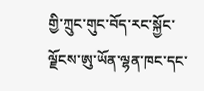གྱི་ཀྲུང་གུང་བོད་རང་སྐྱོང་ལྗོངས་ཨུ་ཡོན་ལྷན་ཁང་དང་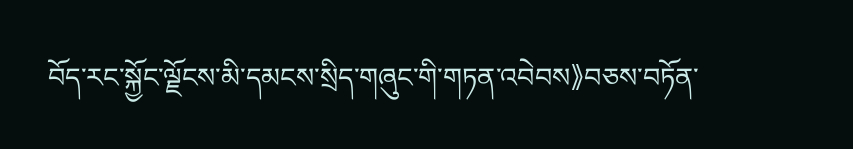བོད་རང་སྐྱོང་ལྗོངས་མི་དམངས་སྲིད་གཞུང་གི་གཏན་འབེབས》བཅས་བཏོན་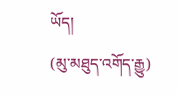ཡོད།
(མུ་མཐུད་འགོད་རྒྱུ)